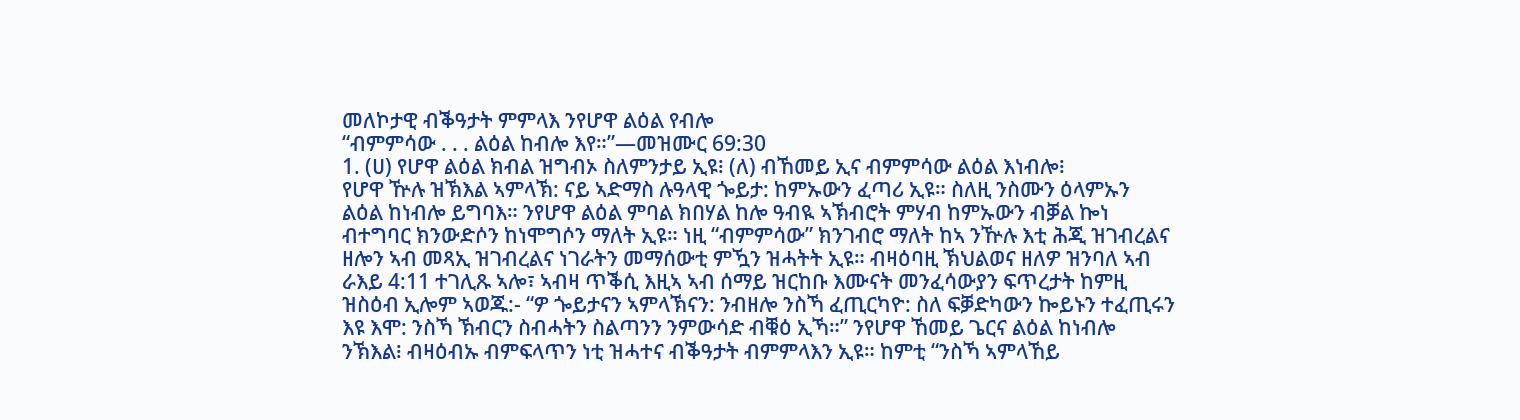መለኮታዊ ብቕዓታት ምምላእ ንየሆዋ ልዕል የብሎ
“ብምምሳው . . . ልዕል ከብሎ እየ።”—መዝሙር 69:30
1. (ሀ) የሆዋ ልዕል ክብል ዝግብኦ ስለምንታይ ኢዩ፧ (ለ) ብኸመይ ኢና ብምምሳው ልዕል እነብሎ፧
የሆዋ ዅሉ ዝኽእል ኣምላኽ: ናይ ኣድማስ ሉዓላዊ ጐይታ: ከምኡውን ፈጣሪ ኢዩ። ስለዚ ንስሙን ዕላምኡን ልዕል ከነብሎ ይግባእ። ንየሆዋ ልዕል ምባል ክበሃል ከሎ ዓብዪ ኣኽብሮት ምሃብ ከምኡውን ብቓል ኰነ ብተግባር ክንውድሶን ከነሞግሶን ማለት ኢዩ። ነዚ “ብምምሳው” ክንገብሮ ማለት ከኣ ንዅሉ እቲ ሕጂ ዝገብረልና ዘሎን ኣብ መጻኢ ዝገብረልና ነገራትን መማሰውቲ ምዃን ዝሓትት ኢዩ። ብዛዕባዚ ኽህልወና ዘለዎ ዝንባለ ኣብ ራእይ 4:11 ተገሊጹ ኣሎ፣ ኣብዛ ጥቕሲ እዚኣ ኣብ ሰማይ ዝርከቡ እሙናት መንፈሳውያን ፍጥረታት ከምዚ ዝስዕብ ኢሎም ኣወጁ:- “ዎ ጐይታናን ኣምላኽናን: ንብዘሎ ንስኻ ፈጢርካዮ: ስለ ፍቓድካውን ኰይኑን ተፈጢሩን እዩ እሞ: ንስኻ ኽብርን ስብሓትን ስልጣንን ንምውሳድ ብቑዕ ኢኻ።” ንየሆዋ ኸመይ ጌርና ልዕል ከነብሎ ንኽእል፧ ብዛዕብኡ ብምፍላጥን ነቲ ዝሓተና ብቕዓታት ብምምላእን ኢዩ። ከምቲ “ንስኻ ኣምላኸይ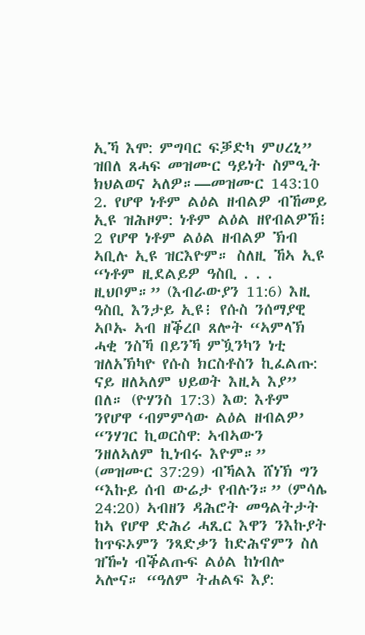ኢኻ እሞ: ምግባር ፍቓድካ ምሀረኒ” ዝበለ ጸሓፍ መዝሙር ዓይነት ስምዒት ክህልወና ኣለዎ።—መዝሙር 143:10
2. የሆዋ ነቶም ልዕል ዘብልዎ ብኸመይ ኢዩ ዝሕዞም: ነቶም ልዕል ዘየብልዎኸ፧
2 የሆዋ ነቶም ልዕል ዘብልዎ ኽብ ኣቢሉ ኢዩ ዝርእዮም። ስለዚ ኸኣ ኢዩ “ነቶም ዚደልይዎ ዓስቢ . . . ዚህቦም።” (እብራውያን 11:6) እዚ ዓስቢ እንታይ ኢዩ፧ የሱስ ንሰማያዊ ኣቦኡ ኣብ ዘቕረቦ ጸሎት “ኣምላኽ ሓቂ ንስኻ በይንኻ ምዃንካን ነቲ ዝለአኽካዮ የሱስ ክርስቶስን ኪፈልጡ: ናይ ዘለኣለም ህይወት እዚኣ እያ” በለ። (ዮሃንስ 17:3) እወ: እቶም ንየሆዋ ‘ብምምሳው ልዕል ዘብልዎ’ “ንሃገር ኪወርስዋ: ኣብኣውን ንዘለኣለም ኪነብሩ እዮም።” (መዝሙር 37:29) ብኻልእ ሸነኽ ግን “እኩይ ሰብ ውሬታ የብሉን።” (ምሳሌ 24:20) ኣብዘን ዳሕሮት መዓልትታት ከኣ የሆዋ ድሕሪ ሓጺር እዋን ንእኩያት ከጥፍኦምን ንጻድቃን ከድሕኖምን ስለ ዝዀነ ብቕልጡፍ ልዕል ከነብሎ ኣሎና። “ዓለም ትሐልፍ እያ: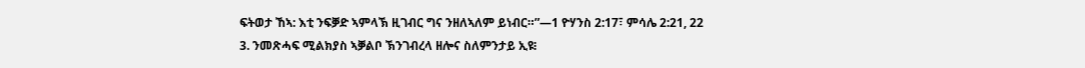ፍትወታ ኸኣ: እቲ ንፍቓድ ኣምላኽ ዚገብር ግና ንዘለኣለም ይነብር።”—1 ዮሃንስ 2:17፣ ምሳሌ 2:21, 22
3. ንመጽሓፍ ሚልክያስ ኣቓልቦ ኽንገብረላ ዘሎና ስለምንታይ ኢዩ፧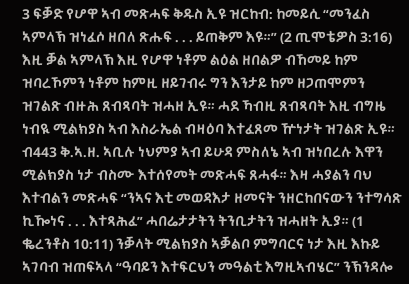3 ፍቓድ የሆዋ ኣብ መጽሓፍ ቅዱስ ኢዩ ዝርከብ: ከመይሲ “መንፈስ ኣምላኽ ዝነፈሶ ዘበለ ጽሑፍ . . . ይጠቅም እዩ።” (2 ጢሞቴዎስ 3:16) እዚ ቓል ኣምላኽ እዚ የሆዋ ነቶም ልዕል ዘበልዎ ብኸመይ ከም ዝባረኾምን ነቶም ከምዚ ዘይገብሩ ግን እንታይ ከም ዘጋጠሞምን ዝገልጽ ብዙሕ ጸብጻባት ዝሓዘ ኢዩ። ሓደ ኻብዚ ጸብጻባት እዚ ብግዜ ነብዪ ሚልክያስ ኣብ እስራኤል ብዛዕባ እተፈጸመ ዅነታት ዝገልጽ ኢዩ። ብ443 ቅ.ኣ.ዘ. ኣቢሉ ነህምያ ኣብ ይሁዳ ምስለኔ ኣብ ዝነበረሉ እዋን ሚልክያስ ነታ ብስሙ እተሰየመት መጽሓፍ ጸሓፋ። እዛ ሓያልን ባህ እተብልን መጽሓፍ “ንኣና እቲ መወዳእታ ዘመናት ንዘርከበናውን ንተግሳጽ ኪዀነና . . . እተጻሕፈ” ሓበሬታታትን ትንቢታትን ዝሓዘት ኢያ። (1 ቈረንቶስ 10:11) ንቓላት ሚልክያስ ኣቓልቦ ምግባርና ነታ እዚ እኩይ ኣገባብ ዝጠፍኣላ “ዓባይን እተፍርህን መዓልቲ እግዚኣብሄር” ንኽንዳሎ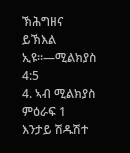ኽሕግዘና ይኽእል ኢዩ።—ሚልክያስ 4:5
4. ኣብ ሚልክያስ ምዕራፍ 1 እንታይ ሽዱሽተ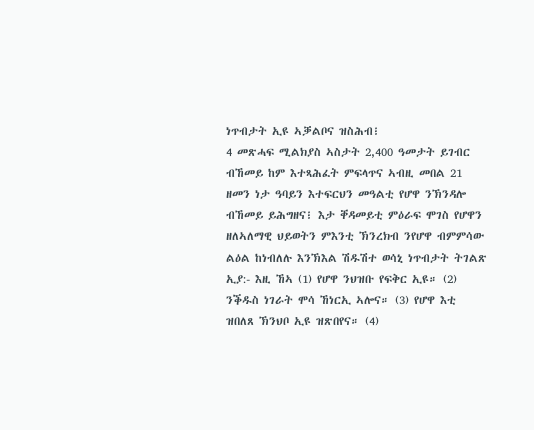ነጥብታት ኢዩ ኣቓልቦና ዝስሕብ፧
4 መጽሓፍ ሚልክያስ ኣስታት 2,400 ዓመታት ይገብር ብኸመይ ከም እተጻሕፈት ምፍላጥና ኣብዚ መበል 21 ዘመን ነታ ዓባይን እተፍርህን መዓልቲ የሆዋ ንኽንዳሎ ብኸመይ ይሕግዘና፧ እታ ቐዳመይቲ ምዕራፍ ሞገስ የሆዋን ዘለኣለማዊ ህይወትን ምእንቲ ኽንረክብ ንየሆዋ ብምምሳው ልዕል ከነብለሉ እንኽእል ሽዱሽተ ወሳኒ ነጥብታት ትገልጽ ኢያ:- እዚ ኸኣ (1) የሆዋ ንህዝቡ የፍቅር ኢዩ። (2) ንቕዱስ ነገራት ሞሳ ኸነርኢ ኣሎና። (3) የሆዋ እቲ ዝበለጸ ኽንህቦ ኢዩ ዝጽበየና። (4)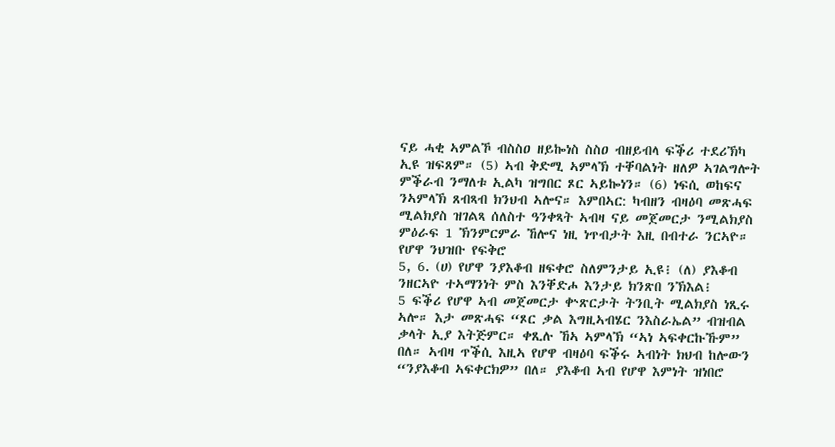ናይ ሓቂ ኣምልኾ ብስስዐ ዘይኰነስ ስስዐ ብዘይብላ ፍቕሪ ተደሪኽካ ኢዩ ዝፍጸም። (5) ኣብ ቅድሚ ኣምላኽ ተቐባልነት ዘለዎ ኣገልግሎት ምቕራብ ንማለቱ ኢልካ ዝግበር ጾር ኣይኰነን። (6) ነፍሲ ወከፍና ንኣምላኽ ጸብጻብ ክንህብ ኣሎና። እምበኣር: ካብዘን ብዛዕባ መጽሓፍ ሚልክያስ ዝገልጻ ሰለስተ ዓንቀጻት ኣብዛ ናይ መጀመርታ ንሚልክያስ ምዕራፍ 1 ኽንምርምራ ኸሎና ነዚ ነጥብታት እዚ በብተራ ንርኣዮ።
የሆዋ ንህዝቡ የፍቅሮ
5, 6. (ሀ) የሆዋ ንያእቆብ ዘፍቀሮ ስለምንታይ ኢዩ፧ (ለ) ያእቆብ ንዘርኣዮ ተኣማንነት ምስ እንቐድሖ እንታይ ክንጽበ ንኽእል፧
5 ፍቕሪ የሆዋ ኣብ መጀመርታ ቍጽርታት ትንቢት ሚልክያስ ነጺሩ ኣሎ። እታ መጽሓፍ “ጾር ቃል እግዚኣብሄር ንእስራኤል” ብዝብል ቃላት ኢያ እትጅምር። ቀጺሉ ኸኣ ኣምላኽ “ኣነ ኣፍቀርኩኹም” በለ። ኣብዛ ጥቕሲ እዚኣ የሆዋ ብዛዕባ ፍቕሩ ኣብነት ክህብ ከሎውን “ንያእቆብ ኣፍቀርክዎ” በለ። ያእቆብ ኣብ የሆዋ እምነት ዝነበሮ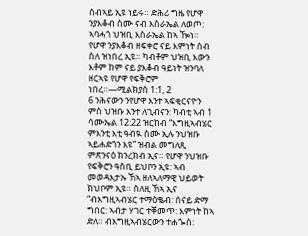ሰብኣይ ኢዩ ነይሩ። ድሕሪ ግዜ የሆዋ ንያእቆብ ስሙ ናብ እስራኤል ለወጦ: ኣባሓጎ ህዝቢ እስራኤል ከኣ ዀነ። የሆዋ ንያእቆብ ዘፍቀሮ ናይ እምነት ሰብ ስለ ዝነበረ ኢዩ። ካብቶም ህዝቢ እውን እቶም ከም ናይ ያእቆብ ዓይነት ዝንባለ ዘርኣዩ የሆዋ የፍቅሮም ነበረ።—ሚልክያስ 1:1, 2
6 ንሕናውን ንየሆዋ እንተ ኣፍቂርናዮን ምስ ህዝቡ እንተ ለጊብናን: ካብቲ ኣብ 1 ሳሙኤል 12:22 ዝርከብ “እግዚኣብሄር ምእንቲ እቲ ዓብዪ ስሙ ኢሉ ንህዝቡ ኣይሐድጎን እዩ” ዝብል መግለጺ ምጽንናዕ ክንረክብ ኢና። የሆዋ ንህዝቡ የፍቅሮን ዓስቢ ይህቦን ኢዩ: ኣብ መወዳእታኡ ኸኣ ዘለኣለማዊ ህይወት ክህቦም ኢዩ። ስለዚ ኸኣ ኢና “ብእግዚኣብሄር ተማዕቈብ: ሰናይ ድማ ግበር: ኣብታ ሃገር ተቐመጥ: እምነት ከኣ ድለ። ብእግዚኣብሄርውን ተሐጐስ: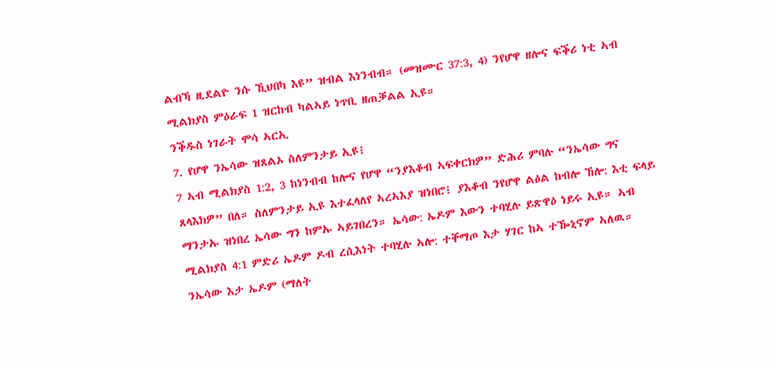ልብኻ ዚደልዮ ንሱ ኺህበካ እዩ” ዝብል እነንብብ። (መዝሙር 37:3, 4) ንየሆዋ ዘሎና ፍቕሪ ነቲ ኣብ ሚልክያስ ምዕራፍ 1 ዝርከብ ካልኣይ ነጥቢ ዘጠቓልል ኢዩ።
ንቕዱስ ነገራት ሞሳ ኣርኢ
7. የሆዋ ንኤሳው ዝጸልኦ ስለምንታይ ኢዩ፧
7 ኣብ ሚልክያስ 1:2, 3 ከነንብብ ከሎና የሆዋ “ንያእቆብ ኣፍቀርክዎ” ድሕሪ ምባሉ “ንኤሳው ግና ጸላእክዎ” በለ። ስለምንታይ ኢዩ እተፈላለየ ኣረኣእያ ዝነበሮ፧ ያእቆብ ንየሆዋ ልዕል ከብሎ ኸሎ: እቲ ፍላይ ማንታኡ ዝነበረ ኤሳው ግን ከምኡ ኣይገበረን። ኤሳው: ኤዶም እውን ተባሂሉ ይጽዋዕ ነይሩ ኢዩ። ኣብ ሚልክያስ 4:1 ምድሪ ኤዶም ዶብ ረሲእነት ተባሂሉ ኣሎ: ተቐማጦ እታ ሃገር ከኣ ተዀኒኖም ኣለዉ። ንኤሳው እታ ኤዶም (ማለት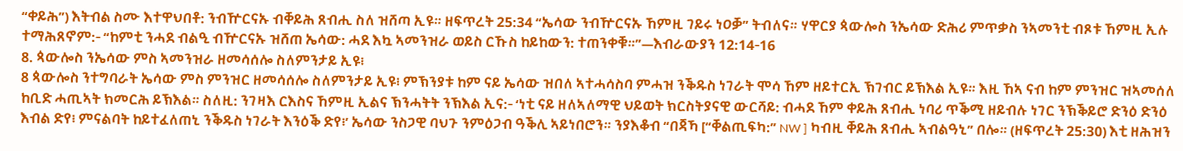“ቀይሕ”) እትብል ስሙ እተዋህበቶ: ንብዅርናኡ ብቐይሕ ጸብሒ ስለ ዝሸጣ ኢዩ። ዘፍጥረት 25:34 “ኤሳው ንብዅርናኡ ኸምዚ ገይሩ ነዐቓ” ትብለና። ሃዋርያ ጳውሎስ ንኤሳው ድሕሪ ምጥቃስ ንኣመንቲ ብጾቱ ኸምዚ ኢሉ ተማሕጸኖም:- “ከምቲ ንሓደ ብልዒ ብዅርናኡ ዝሸጠ ኤሳው: ሓደ እኳ ኣመንዝራ ወይስ ርኹስ ከይከውን: ተጠንቀቑ።”—እብራውያን 12:14-16
8. ጳውሎስ ንኤሳው ምስ ኣመንዝራ ዘመሳሰሎ ስለምንታይ ኢዩ፧
8 ጳውሎስ ንተግባራት ኤሳው ምስ ምንዝር ዘመሳሰሎ ስለምንታይ ኢዩ፧ ምኽንያቱ ከም ናይ ኤሳው ዝበለ ኣተሓሳስባ ምሓዝ ንቕዱስ ነገራት ሞሳ ኸም ዘይተርኢ ኽገብር ይኽእል ኢዩ። እዚ ኸኣ ናብ ከም ምንዝር ዝኣመሰለ ከቢድ ሓጢኣት ክመርሕ ይኽእል። ስለዚ: ንገዛእ ርእስና ኸምዚ ኢልና ኽንሓትት ንኽእል ኢና:- ‘ነቲ ናይ ዘለኣለማዊ ህይወት ክርስትያናዊ ውርሻይ: ብሓደ ኸም ቀይሕ ጸብሒ ነባሪ ጥቕሚ ዘይብሉ ነገር ንኽቕይሮ ድንዕ ድንዕ እብል ድየ፧ ምናልባት ከይተፈለጠኒ ንቕዱስ ነገራት እንዕቕ ድየ፧’ ኤሳው ንስጋዊ ባህጉ ንምዕጋብ ዓቕሊ ኣይነበሮን። ንያእቆብ “በጃኻ [“ቐልጢፍካ:” NW ] ካብዚ ቐይሕ ጸብሒ ኣብልዓኒ” በሎ። (ዘፍጥረት 25:30) እቲ ዘሕዝን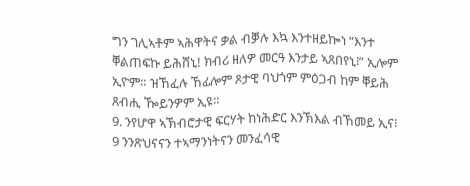ግን ገሊኣቶም ኣሕዋትና ቃል ብቓሉ እኳ እንተዘይኰነ “እንተ ቐልጠፍኩ ይሕሸኒ! ክብሪ ዘለዎ መርዓ እንታይ ኣጸበየኒ፧” ኢሎም ኢዮም። ዝኸፈሉ ኸፊሎም ጾታዊ ባህጎም ምዕጋብ ከም ቐይሕ ጸብሒ ዀይንዎም ኢዩ።
9. ንየሆዋ ኣኽብሮታዊ ፍርሃት ከነሕድር እንኽእል ብኸመይ ኢና፧
9 ንንጽህናናን ተኣማንነትናን መንፈሳዊ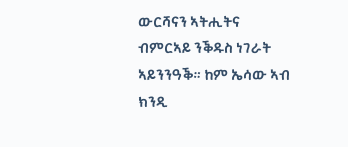ውርሻናን ኣትሒትና ብምርኣይ ንቕዱስ ነገራት ኣይንንዓቕ። ከም ኤሳው ኣብ ክንዲ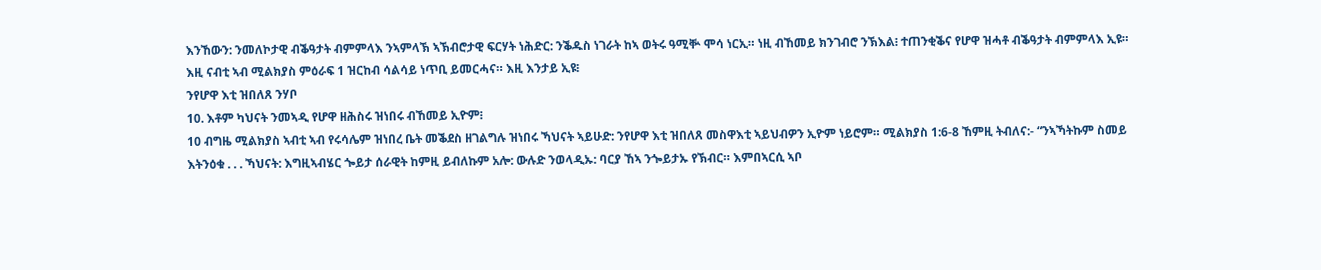እንኸውን: ንመለኮታዊ ብቕዓታት ብምምላእ ንኣምላኽ ኣኽብሮታዊ ፍርሃት ነሕድር: ንቕዱስ ነገራት ከኣ ወትሩ ዓሚቝ ሞሳ ነርኢ። ነዚ ብኸመይ ክንገብሮ ንኽእል፧ ተጠንቂቕና የሆዋ ዝሓቶ ብቕዓታት ብምምላእ ኢዩ። እዚ ናብቲ ኣብ ሚልክያስ ምዕራፍ 1 ዝርከብ ሳልሳይ ነጥቢ ይመርሓና። እዚ እንታይ ኢዩ፧
ንየሆዋ እቲ ዝበለጸ ንሃቦ
10. እቶም ካህናት ንመኣዲ የሆዋ ዘሕስሩ ዝነበሩ ብኸመይ ኢዮም፧
10 ብግዜ ሚልክያስ ኣብቲ ኣብ የሩሳሌም ዝነበረ ቤት መቕደስ ዘገልግሉ ዝነበሩ ኻህናት ኣይሁድ: ንየሆዋ እቲ ዝበለጸ መስዋእቲ ኣይህብዎን ኢዮም ነይሮም። ሚልክያስ 1:6-8 ኸምዚ ትብለና:- “ንኣኻትኩም ስመይ እትንዕቁ . . . ኻህናት: እግዚኣብሄር ጐይታ ሰራዊት ከምዚ ይብለኩም አሎ: ውሉድ ንወላዲኡ: ባርያ ኸኣ ንጐይታኡ የኽብር። እምበኣርሲ ኣቦ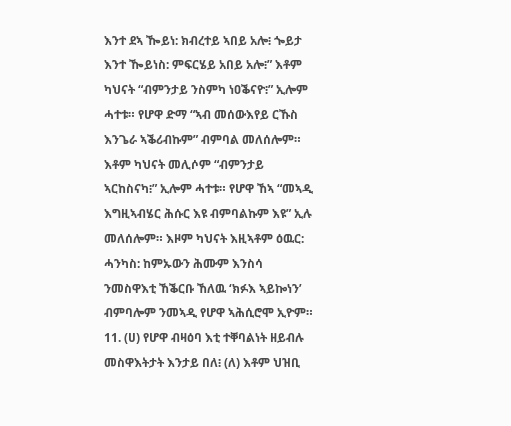እንተ ደኣ ዀይነ: ክብረተይ ኣበይ አሎ፧ ጐይታ እንተ ዀይነስ: ምፍርሄይ አበይ አሎ፧” እቶም ካህናት “ብምንታይ ንስምካ ነዐቕናዮ፧” ኢሎም ሓተቱ። የሆዋ ድማ “ኣብ መሰውእየይ ርኹስ እንጌራ ኣቕሪብኩም” ብምባል መለሰሎም። እቶም ካህናት መሊሶም “ብምንታይ ኣርከስናካ፧” ኢሎም ሓተቱ። የሆዋ ኸኣ “መኣዲ እግዚኣብሄር ሕሱር እዩ ብምባልኩም እዩ” ኢሉ መለሰሎም። እዞም ካህናት እዚኣቶም ዕዉር: ሓንካስ: ከምኡውን ሕሙም እንስሳ ንመስዋእቲ ኸቕርቡ ኸለዉ ‘ክፉእ ኣይኰነን’ ብምባሎም ንመኣዲ የሆዋ ኣሕሲሮሞ ኢዮም።
11. (ሀ) የሆዋ ብዛዕባ እቲ ተቐባልነት ዘይብሉ መስዋእትታት እንታይ በለ፧ (ለ) እቶም ህዝቢ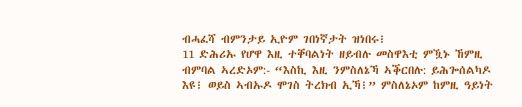ብሓፈሻ ብምንታይ ኢዮም ገበነኛታት ዝነበሩ፧
11 ድሕሪኡ የሆዋ እዚ ተቐባልነት ዘይብሉ መስዋእቲ ምዃኑ ኸምዚ ብምባል ኣረድኦም:- “እስኪ እዚ ንምስለኔኻ ኣቕርበሉ: ይሕጐሰልካዶ እዩ፧ ወይስ ኣብኡዶ ሞገስ ትረክብ ኢኻ፧” ምስለኔኦም ከምዚ ዓይነት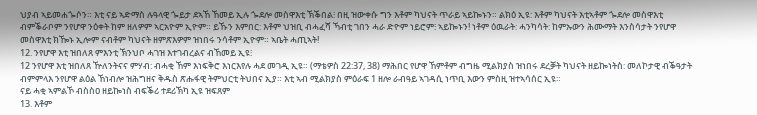ህያብ ኣይመሐጐሶን። እቲ ናይ ኣድማስ ሉዓላዊ ጐይታ ደኣኸ ኸመይ ኢሉ ጐደሎ መስዋእቲ ኽቕበል፧ በዚ ዝውቀሱ ግን እቶም ካህናት ጥራይ ኣይኰኑን። ልክዕ ኢዩ: እቶም ካህናት እቲኣቶም ጐደሎ መስዋእቲ ብምቕራቦም ንየሆዋ ንዕቀት ከም ዘለዎም ኣርአዮም ኢዮም። ይኹን እምበር: እቶም ህዝቢ ብሓፈሻ ኻብቲ ገበን ሓራ ድዮም ነይሮም፧ ኣይኰኑን! ነቶም ዕዉራት: ሓንካሳት: ከምኡውን ሕሙማት እንስሳታት ንየሆዋ መስዋእቲ ክዀኑ ኢሎም ናብቶም ካህናት ዘምጽእዎም ዝነበሩ ንሳቶም ኢዮም። ኣቤት ሓጢኣት!
12. ንየሆዋ እቲ ዝበለጸ ምእንቲ ኽንህቦ ሓገዝ እተገብረልና ብኸመይ ኢዩ፧
12 ንየሆዋ እቲ ዝበለጸ ዅለንትናና ምሃብ: ብሓቂ ኸም እነፍቅሮ እነርእየሉ ሓደ መገዲ ኢዩ። (ማቴዎስ 22:37, 38) ማሕበር የሆዋ ኸምቶም ብግዜ ሚልክያስ ዝነበሩ ደረቓት ካህናት ዘይኰነትስ: መለኮታዊ ብቕዓታት ብምምላእ ንየሆዋ ልዕል ኸነብሎ ዝሕግዘና ቅዱስ ጽሑፋዊ ትምህርቲ ትህበና ኢያ። እቲ ኣብ ሚልክያስ ምዕራፍ 1 ዘሎ ራብዓይ ኣገዳሲ ነጥቢ እውን ምስዚ ዝተኣሳሰር ኢዩ።
ናይ ሓቂ ኣምልኾ ብስስዐ ዘይኰነስ ብፍቕሪ ተደሪኽካ ኢዩ ዝፍጸም
13. እቶም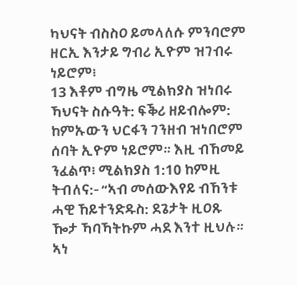ካህናት ብስስዐ ይመላለሱ ምንባሮም ዘርኢ እንታይ ግብሪ ኢዮም ዝገብሩ ነይሮም፧
13 እቶም ብግዜ ሚልክያስ ዝነበሩ ኻህናት ስሱዓት: ፍቕሪ ዘይብሎም: ከምኡውን ህርፋን ገንዘብ ዝነበሮም ሰባት ኢዮም ነይሮም። እዚ ብኸመይ ንፈልጥ፧ ሚልክያስ 1:10 ከምዚ ትብለና:- “ኣብ መሰውእየይ ብኸንቱ ሓዊ ኸይተንድዱስ: ደጌታት ዚዐጹ ዀታ ኻባኻትኩም ሓደ እንተ ዚህሉ። ኣነ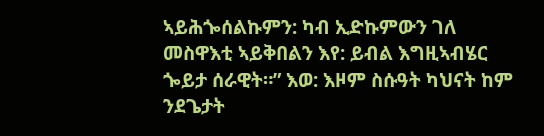ኣይሕጐሰልኩምን: ካብ ኢድኩምውን ገለ መስዋእቲ ኣይቅበልን እየ: ይብል እግዚኣብሄር ጐይታ ሰራዊት።” እወ: እዞም ስሱዓት ካህናት ከም ንደጌታት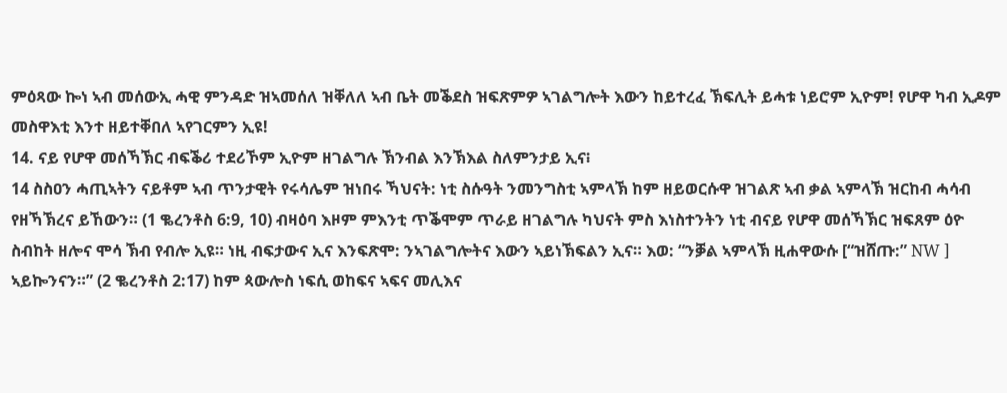ምዕጻው ኰነ ኣብ መሰውኢ ሓዊ ምንዳድ ዝኣመሰለ ዝቐለለ ኣብ ቤት መቕደስ ዝፍጽምዎ ኣገልግሎት እውን ከይተረፈ ኽፍሊት ይሓቱ ነይሮም ኢዮም! የሆዋ ካብ ኢዶም መስዋእቲ እንተ ዘይተቐበለ ኣየገርምን ኢዩ!
14. ናይ የሆዋ መሰኻኽር ብፍቕሪ ተደሪኾም ኢዮም ዘገልግሉ ኽንብል እንኽእል ስለምንታይ ኢና፧
14 ስስዐን ሓጢኣትን ናይቶም ኣብ ጥንታዊት የሩሳሌም ዝነበሩ ኻህናት: ነቲ ስሱዓት ንመንግስቲ ኣምላኽ ከም ዘይወርሱዋ ዝገልጽ ኣብ ቃል ኣምላኽ ዝርከብ ሓሳብ የዘኻኽረና ይኸውን። (1 ቈረንቶስ 6:9, 10) ብዛዕባ እዞም ምእንቲ ጥቕሞም ጥራይ ዘገልግሉ ካህናት ምስ እነስተንትን ነቲ ብናይ የሆዋ መሰኻኽር ዝፍጸም ዕዮ ስብከት ዘሎና ሞሳ ኽብ የብሎ ኢዩ። ነዚ ብፍታውና ኢና እንፍጽሞ: ንኣገልግሎትና እውን ኣይነኽፍልን ኢና። እወ: “ንቓል ኣምላኽ ዚሐዋውሱ [“ዝሸጡ:” NW ] ኣይኰንናን።” (2 ቈረንቶስ 2:17) ከም ጳውሎስ ነፍሲ ወከፍና ኣፍና መሊእና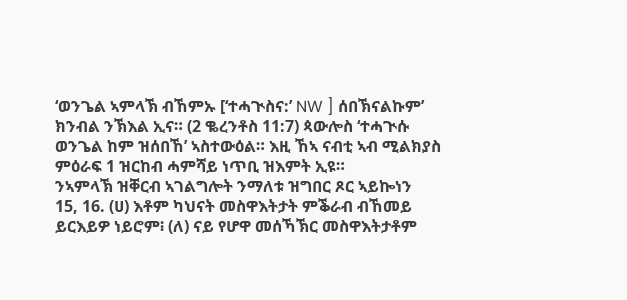‘ወንጌል ኣምላኽ ብኸምኡ [‘ተሓጒስና:’ NW ] ሰበኽናልኩም’ ክንብል ንኽእል ኢና። (2 ቈረንቶስ 11:7) ጳውሎስ ‘ተሓጒሱ ወንጌል ከም ዝሰበኸ’ ኣስተውዕል። እዚ ኸኣ ናብቲ ኣብ ሚልክያስ ምዕራፍ 1 ዝርከብ ሓምሻይ ነጥቢ ዝእምት ኢዩ።
ንኣምላኽ ዝቐርብ ኣገልግሎት ንማለቱ ዝግበር ጾር ኣይኰነን
15, 16. (ሀ) እቶም ካህናት መስዋእትታት ምቕራብ ብኸመይ ይርእይዎ ነይሮም፧ (ለ) ናይ የሆዋ መሰኻኽር መስዋእትታቶም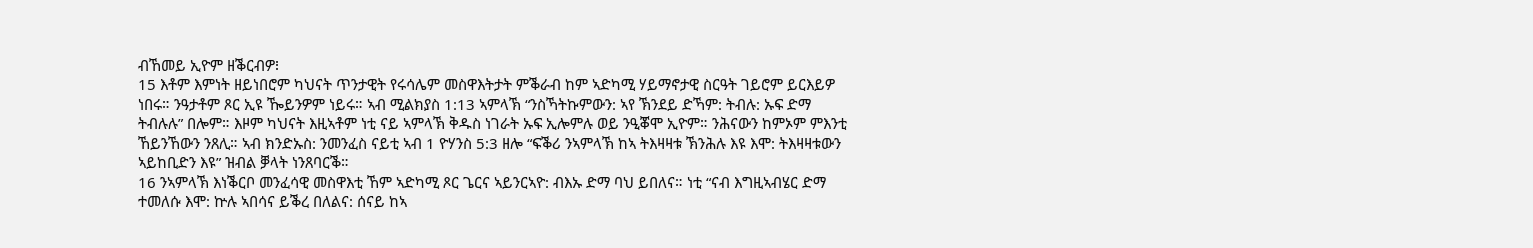ብኸመይ ኢዮም ዘቕርብዎ፧
15 እቶም እምነት ዘይነበሮም ካህናት ጥንታዊት የሩሳሌም መስዋእትታት ምቕራብ ከም ኣድካሚ ሃይማኖታዊ ስርዓት ገይሮም ይርእይዎ ነበሩ። ንዓታቶም ጾር ኢዩ ዀይንዎም ነይሩ። ኣብ ሚልክያስ 1:13 ኣምላኽ “ንስኻትኩምውን: ኣየ ኽንደይ ድኻም: ትብሉ: ኡፍ ድማ ትብሉሉ” በሎም። እዞም ካህናት እዚኣቶም ነቲ ናይ ኣምላኽ ቅዱስ ነገራት ኡፍ ኢሎምሉ ወይ ንዒቖሞ ኢዮም። ንሕናውን ከምኦም ምእንቲ ኸይንኸውን ንጸሊ። ኣብ ክንድኡስ: ንመንፈስ ናይቲ ኣብ 1 ዮሃንስ 5:3 ዘሎ “ፍቕሪ ንኣምላኽ ከኣ ትእዛዛቱ ኽንሕሉ እዩ እሞ: ትእዛዛቱውን ኣይከቢድን እዩ” ዝብል ቓላት ነንጸባርቕ።
16 ንኣምላኽ እነቕርቦ መንፈሳዊ መስዋእቲ ኸም ኣድካሚ ጾር ጌርና ኣይንርኣዮ: ብእኡ ድማ ባህ ይበለና። ነቲ “ናብ እግዚኣብሄር ድማ ተመለሱ እሞ: ኵሉ ኣበሳና ይቕረ በለልና: ሰናይ ከኣ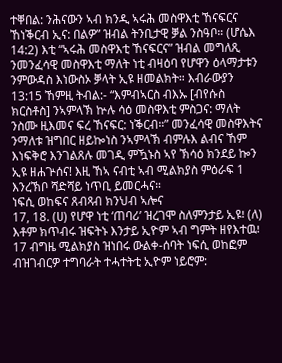ተቐበል: ንሕናውን ኣብ ክንዲ ኣሩሕ መስዋእቲ ኸናፍርና ኸነቕርብ ኢና: በልዎ” ዝብል ትንቢታዊ ቓል ንስዓቦ። (ሆሴእ 14:2) እቲ “ኣሩሕ መስዋእቲ ኸናፍርና” ዝብል መግለጺ ንመንፈሳዊ መስዋእቲ ማለት ነቲ ብዛዕባ የሆዋን ዕላማታቱን ንምውዳስ እነውስኦ ቓላት ኢዩ ዘመልክት። እብራውያን 13:15 ኸምዚ ትብል:- “እምብኣርስ ብእኡ [ብየሱስ ክርስቶስ] ንኣምላኽ ኵሉ ሳዕ መስዋእቲ ምስጋና: ማለት ንስሙ ዚእመና ፍረ ኸናፍር: ነቕርብ።” መንፈሳዊ መስዋእትና ንማለቱ ዝግበር ዘይኰነስ ንኣምላኽ ብምሉእ ልብና ኸም እነፍቅሮ እንገልጸሉ መገዲ ምዃኑስ ኣየ ኽሳዕ ክንደይ ኰን ኢዩ ዘሐጕሰና! እዚ ኸኣ ናብቲ ኣብ ሚልክያስ ምዕራፍ 1 እንረኽቦ ሻድሻይ ነጥቢ ይመርሓና።
ነፍሲ ወከፍና ጸብጻብ ክንህብ ኣሎና
17, 18. (ሀ) የሆዋ ነቲ ‘ጠባሪ’ ዝረገሞ ስለምንታይ ኢዩ፧ (ለ) እቶም ክጥብሩ ዝፍትኑ እንታይ ኢዮም ኣብ ግምት ዘየእተዉ፧
17 ብግዜ ሚልክያስ ዝነበሩ ውልቀ-ሰባት ነፍሲ ወከፎም ብዝገብርዎ ተግባራት ተሓተትቲ ኢዮም ነይሮም: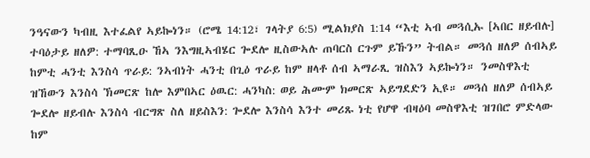ንዓናውን ካብዚ እተፈልየ ኣይኰነን። (ሮሜ 14:12፣ ገላትያ 6:5) ሚልክያስ 1:14 “እቲ ኣብ መጓሲኡ [ኣበር ዘይብሉ] ተባዕታይ ዘለዎ: ተማባጺዑ ኸኣ ንእግዚኣብሄር ጐደሎ ዚስውኣሉ ጠባርስ ርጉም ይኹን” ትብል። መጓሰ ዘለዎ ሰብኣይ ከምቲ ሓንቲ እንስሳ ጥራይ: ንኣብነት ሓንቲ በጊዕ ጥራይ ከም ዘላቶ ሰብ ኣማራጺ ዝስእን ኣይኰነን። ንመስዋእቲ ዝኸውን እንስሳ ኽመርጽ ከሎ እምበኣር ዕዉር: ሓንካስ: ወይ ሕሙም ክመርጽ ኣይግደድን ኢዩ። መጓሰ ዘለዎ ሰብኣይ ጐደሎ ዘይብሉ እንስሳ ብርግጽ ስለ ዘይስእን: ጐደሎ እንስሳ እንተ መሪጹ ነቲ የሆዋ ብዛዕባ መስዋእቲ ዝገበሮ ምድላው ከም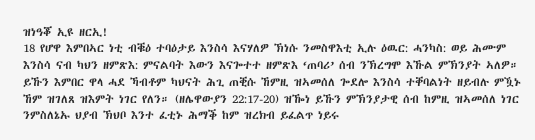ዝነዓቖ ኢዩ ዘርኢ!
18 የሆዋ እምበኣር ነቲ ብቑዕ ተባዕታይ እንስሳ እናሃለዎ ኽነሱ ንመስዋእቲ ኢሉ ዕዉር: ሓንካስ: ወይ ሕሙም እንስሳ ናብ ካህን ዘምጽእ: ምናልባት እውን እናጐተተ ዘምጽእ ‘ጠባሪ’ ሰብ ንኽረግሞ እኹል ምኽንያት ኣለዎ። ይኹን እምበር ዋላ ሓደ ኻብቶም ካህናት ሕጊ ጠቒሱ ኸምዚ ዝኣመሰለ ጐደሎ እንስሳ ተቐባልነት ዘይብሉ ምዃኑ ኸም ዝገለጸ ዝእምት ነገር የለን። (ዘሌዋውያን 22:17-20) ዝዀነ ይኹን ምኽንያታዊ ሰብ ከምዚ ዝኣመሰለ ነገር ንምስለኔኡ ህያብ ኽህቦ እንተ ፈቲኑ ሕማቕ ከም ዝረክብ ይፈልጥ ነይሩ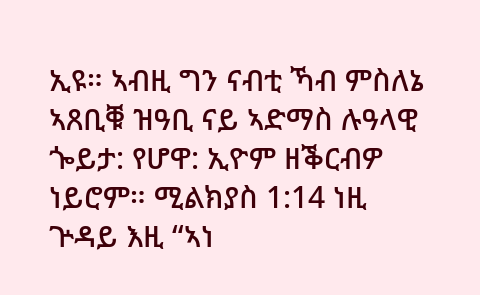ኢዩ። ኣብዚ ግን ናብቲ ኻብ ምስለኔ ኣጸቢቑ ዝዓቢ ናይ ኣድማስ ሉዓላዊ ጐይታ: የሆዋ: ኢዮም ዘቕርብዎ ነይሮም። ሚልክያስ 1:14 ነዚ ጕዳይ እዚ “ኣነ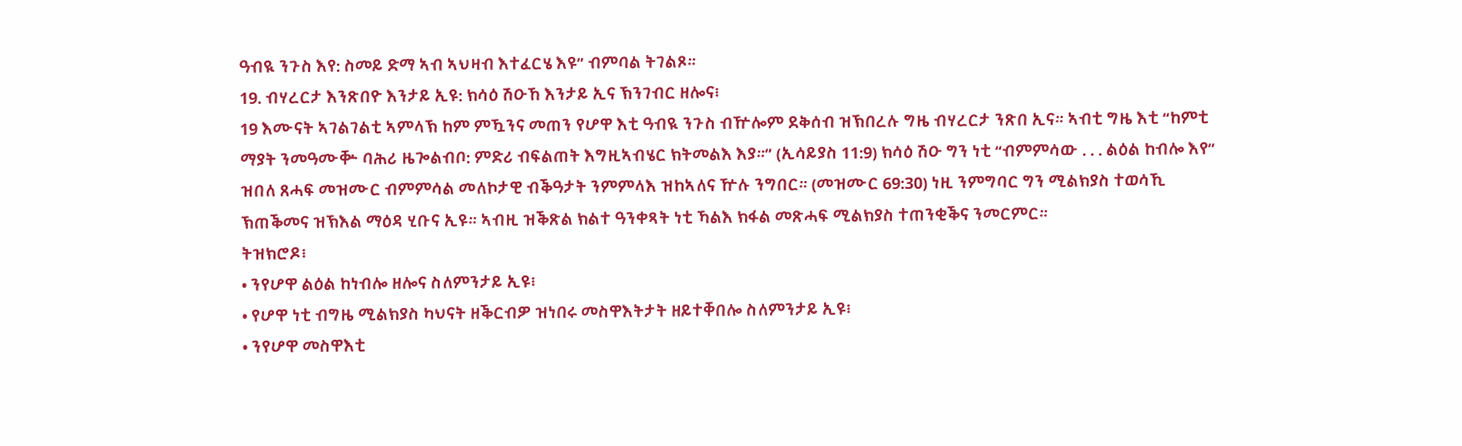ዓብዪ ንጉስ እየ: ስመይ ድማ ኣብ ኣህዛብ እተፈርሄ እዩ” ብምባል ትገልጾ።
19. ብሃረርታ እንጽበዮ እንታይ ኢዩ: ክሳዕ ሽዑኸ እንታይ ኢና ኽንገብር ዘሎና፧
19 እሙናት ኣገልገልቲ ኣምላኽ ከም ምዃንና መጠን የሆዋ እቲ ዓብዪ ንጉስ ብዅሎም ደቅሰብ ዝኽበረሉ ግዜ ብሃረርታ ንጽበ ኢና። ኣብቲ ግዜ እቲ “ከምቲ ማያት ንመዓሙቝ ባሕሪ ዜጐልብቦ: ምድሪ ብፍልጠት እግዚኣብሄር ክትመልእ እያ።” (ኢሳይያስ 11:9) ክሳዕ ሽዑ ግን ነቲ “ብምምሳው . . . ልዕል ከብሎ እየ” ዝበለ ጸሓፍ መዝሙር ብምምሳል መለኮታዊ ብቕዓታት ንምምላእ ዝከኣለና ዅሉ ንግበር። (መዝሙር 69:30) ነዚ ንምግባር ግን ሚልክያስ ተወሳኺ ኽጠቕመና ዝኽእል ማዕዳ ሂቡና ኢዩ። ኣብዚ ዝቕጽል ክልተ ዓንቀጻት ነቲ ኻልእ ክፋል መጽሓፍ ሚልክያስ ተጠንቂቕና ንመርምር።
ትዝክሮዶ፧
• ንየሆዋ ልዕል ከነብሎ ዘሎና ስለምንታይ ኢዩ፧
• የሆዋ ነቲ ብግዜ ሚልክያስ ካህናት ዘቕርብዎ ዝነበሩ መስዋእትታት ዘይተቐበሎ ስለምንታይ ኢዩ፧
• ንየሆዋ መስዋእቲ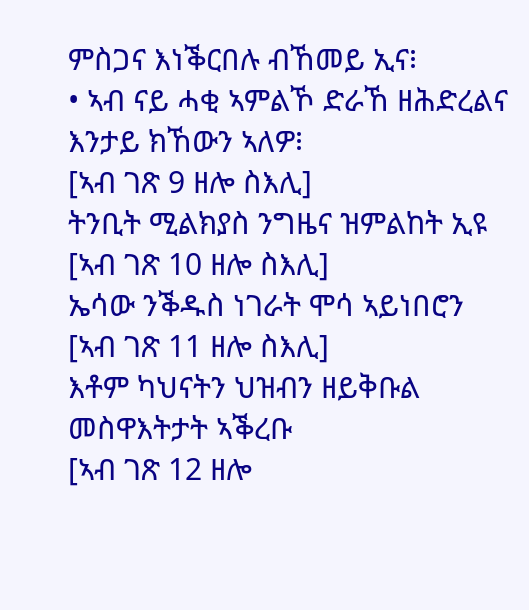ምስጋና እነቕርበሉ ብኸመይ ኢና፧
• ኣብ ናይ ሓቂ ኣምልኾ ድራኸ ዘሕድረልና እንታይ ክኸውን ኣለዎ፧
[ኣብ ገጽ 9 ዘሎ ስእሊ]
ትንቢት ሚልክያስ ንግዜና ዝምልከት ኢዩ
[ኣብ ገጽ 10 ዘሎ ስእሊ]
ኤሳው ንቕዱስ ነገራት ሞሳ ኣይነበሮን
[ኣብ ገጽ 11 ዘሎ ስእሊ]
እቶም ካህናትን ህዝብን ዘይቅቡል መስዋእትታት ኣቕረቡ
[ኣብ ገጽ 12 ዘሎ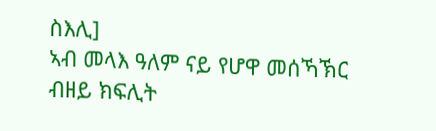ስእሊ]
ኣብ መላእ ዓለም ናይ የሆዋ መሰኻኽር ብዘይ ክፍሊት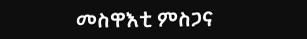መስዋእቲ ምስጋና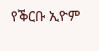የቕርቡ ኢዮም